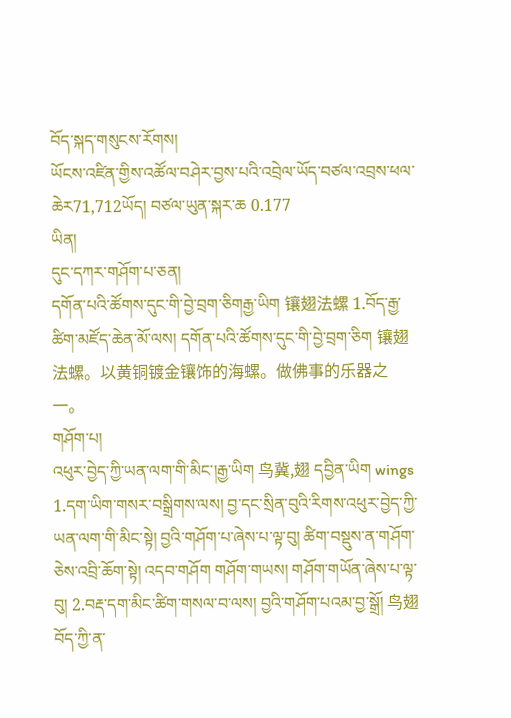བོད་སྐད་གསུངས་རོགས།
ཡོངས་འཛིན་གྱིས་འཚོལ་བཤེར་བྱས་པའི་འབྲེལ་ཡོད་བཙལ་འབྲས་ཕལ་ཆེར71,712ཡོད། བཙལ་ཡུན་སྐར་ཆ 0.177
ཡིན།
དུང་དཀར་གཤོག་པ་ཅན།
དགོན་པའི་ཚོགས་དུང་གི་བྱེ་བྲག་ཅིགརྒྱ་ཡིག 镶翅法螺 1.བོད་རྒྱ་ཚིག་མཛོད་ཆེན་མོ་ལས། དགོན་པའི་ཚོགས་དུང་གི་བྱེ་བྲག་ཅིག 镶翅法螺。以黄铜镀金镶饰的海螺。做佛事的乐器之一。
གཤོག་པ།
འཕུར་བྱེད་ཀྱི་ཡན་ལག་གི་མིང་།རྒྱ་ཡིག 鸟冀,翅 དབྱིན་ཡིག wings 1.དག་ཡིག་གསར་བསྒྲིགས་ལས། བྱ་དང་སྲིན་བུའི་རིགས་འཕུར་བྱེད་ཀྱི་ཡན་ལག་གི་མིང་སྟེ། བྱའི་གཤོག་པ་ཞེས་པ་ལྟ་བུ། ཚིག་བསྡུས་ན་གཤོག་ཅེས་འབྲི་ཆོག་སྟེ། འདབ་གཤོག གཤོག་གཡས། གཤོག་གཡོན་ཞེས་པ་ལྟ་བུ། 2.བརྡ་དག་མིང་ཚིག་གསལ་བ་ལས། བྱའི་གཤོག་པའམ་བྱ་སྒྲོ། 鸟翅
བོད་ཀྱི་ན་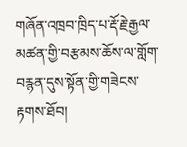གཞོན་འཁྲབ་ཁྲིད་པ་རྡོ་རྗེ་རྒྱལ་མཚན་གྱི་བརྩམས་ཆོས་ལ་གློག་བརྙན་དུས་སྟོན་གྱི་གཟེངས་རྟགས་ཐོབ།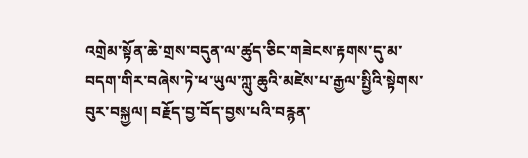འགྲེམ་སྟོན་ཆེ་གྲས་བདུན་ལ་ཚུད་ཅིང་གཟེངས་རྟགས་དུ་མ་བདག་གིར་བཞེས་ཏེ་ཕ་ཡུལ་ཀླུ་ཆུའི་མཛེས་པ་རྒྱལ་སྤྱིའི་སྟེགས་བུར་བསྐྱལ། བརྗོད་བྱ་བོད་བྱས་པའི་བརྙན་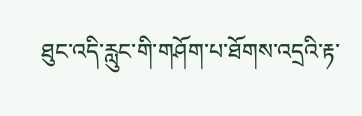ཐུང་འདི་རླུང་གི་གཤོག་པ་ཐོགས་འདྲའི་རྟ་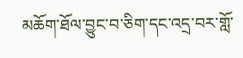མཆོག་ཐོལ་བྱུང་བ་ཅིག་དང་འདྲ་བར་གློ་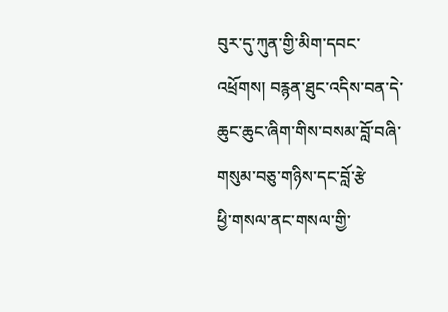བུར་དུ་ཀུན་གྱི་མིག་དབང་འཕྲོགས། བརྙན་ཐུང་འདིས་བན་དེ་ཆུང་ཆུང་ཞིག་གིས་བསམ་བློ་བཞི་གསུམ་བཅུ་གཉིས་དང་བློ་རྩེ
ཕྱི་གསལ་ནང་གསལ་གྱི་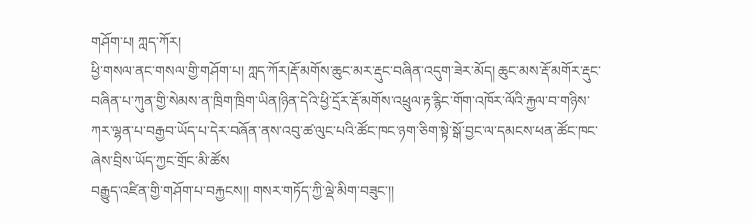གཤོག་པ། ཀླད་ཀོར།
ཕྱི་གསལ་ནང་གསལ་གྱི་གཤོག་པ། ཀླད་ཀོར།རྡོ་མགོས་ཆུང་མར་རྡུང་བཞིན་འདུག་ཟེར་མོད། ཆུང་མས་རྡོ་མགོར་རྡུང་བཞིན་པ་ཀུན་གྱི་སེམས་ན་ཁྲིག་ཁྲིག་ཡིན།ཉིན་དེའི་ཕྱི་དྲོར་རྡོ་མགོས་འཕྲུལ་རྟ་རྙིང་གོག་འཁོར་ལོའི་རྐྱལ་བ་གཉིས་ཀར་ལྷན་པ་བརྒྱབ་ཡོད་པ་དེར་བཞོན་ནས་འབུ་ཚ་ལུང་པའི་ཚོང་ཁང་ཉག་ཅིག་སྟེ་སྒོ་བྱང་ལ་དམངས་ཕན་ཚོང་ཁང་ཞེས་བྲིས་ཡོད་ཀྱང་གྲོང་མི་ཚོས
བརྒྱུད་འཛིན་གྱི་གཤོག་པ་བརྐྱངས།། གསར་གཏོད་ཀྱི་ལྡེ་མིག་བཟུང་།།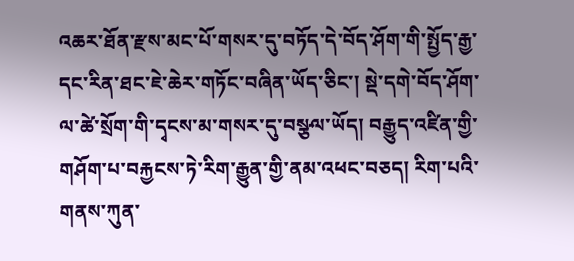འཆར་ཐོན་རྫས་མང་པོ་གསར་དུ་བཏོད་དེ་བོད་ཤོག་གི་སྤྱོད་རྒྱ་དང་རིན་ཐང་ཇེ་ཆེར་གཏོང་བཞིན་ཡོད་ཅིང་། སྡེ་དགེ་བོད་ཤོག་ལ་ཚེ་སྲོག་གི་དྭངས་མ་གསར་དུ་བསྩལ་ཡོད། བརྒྱུད་འཛིན་གྱི་གཤོག་པ་བརྐྱངས་ཏེ་རིག་རྒྱུན་གྱི་ནམ་འཕང་བཅད། རིག་པའི་གནས་ཀུན་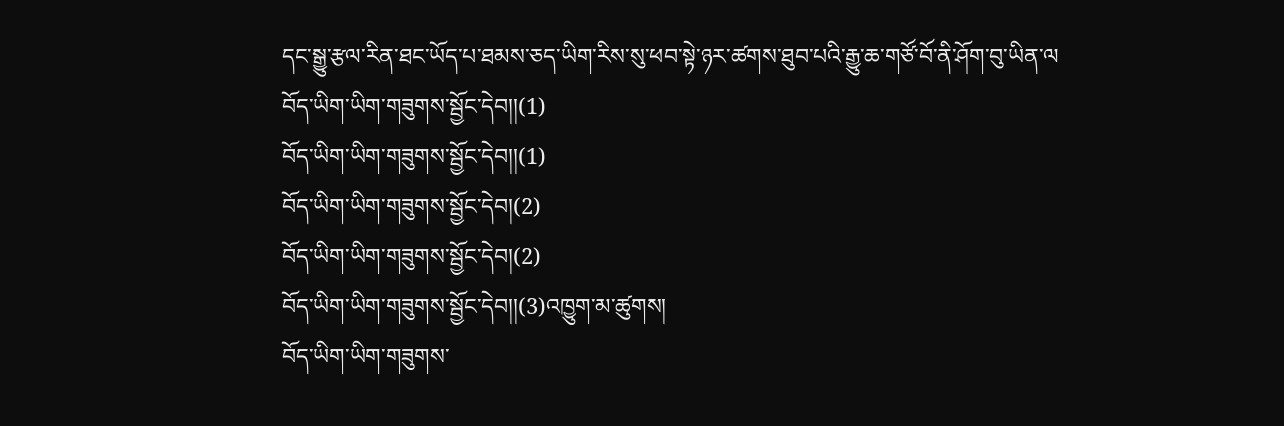དང་སྒྱུ་རྩལ་རིན་ཐང་ཡོད་པ་ཐམས་ཅད་ཡིག་རིས་སུ་ཕབ་སྟེ་ཉར་ཚགས་ཐུབ་པའི་རྒྱུ་ཆ་གཙོ་བོ་ནི་ཤོག་བུ་ཡིན་ལ
བོད་ཡིག་ཡིག་གཟུགས་སྦྱོང་དེབ།།(1)
བོད་ཡིག་ཡིག་གཟུགས་སྦྱོང་དེབ།།(1)
བོད་ཡིག་ཡིག་གཟུགས་སྦྱོང་དེབ།(2)
བོད་ཡིག་ཡིག་གཟུགས་སྦྱོང་དེབ།(2)
བོད་ཡིག་ཡིག་གཟུགས་སྦྱོང་དེབ།།(3)འཁྱུག་མ་ཚུགས།
བོད་ཡིག་ཡིག་གཟུགས་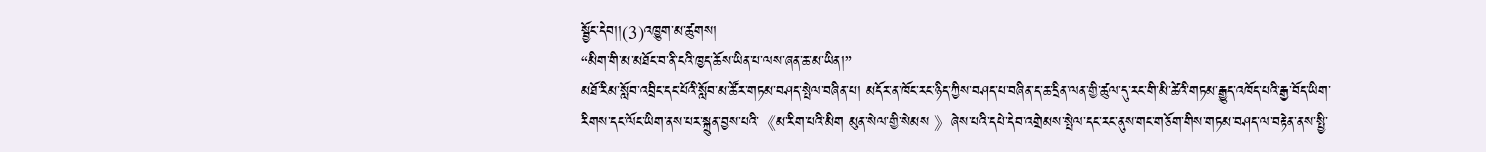སྦྱོང་དེབ།།(3)འཁྱུག་མ་ཚུགས།
“མིག་གི་མ་མཐོང་བ་ནི་ངའི་ཁྱད་ཆོས་ཡིན་པ་ལས་ཞན་ཆ་མ་ཡིན།”
མཐོ་རིམ་སློབ་འབྲིང་དང་པོའི་སློབ་མ་ཚོར་གཏམ་བཤད་སྤེལ་བཞིན་པ། མདོར་ན་ཁོང་རང་ཉིད་ཀྱིས་བཤད་པ་བཞིན་ད་ཆ་དྲིན་ལན་གྱི་ཚུལ་དུ་རང་གི་མི་ཚེའི་གཏམ་རྒྱུད་འཁོད་པའི་རྒྱ་བོད་ཡིག་རིགས་དང་ལོང་ཡིག་ནས་པར་སྐྲུན་བྱས་པའི་《མ་རིག་པའི་མིག མུན་སེལ་གྱི་སེམས 》ཞེས་པའི་དཔེ་དེབ་འགྲེམས་སྤེལ་དང་རང་ནུས་གང་གཅོག་གིས་གཏམ་བཤད་ལ་བརྟེན་ནས་སྤྱི་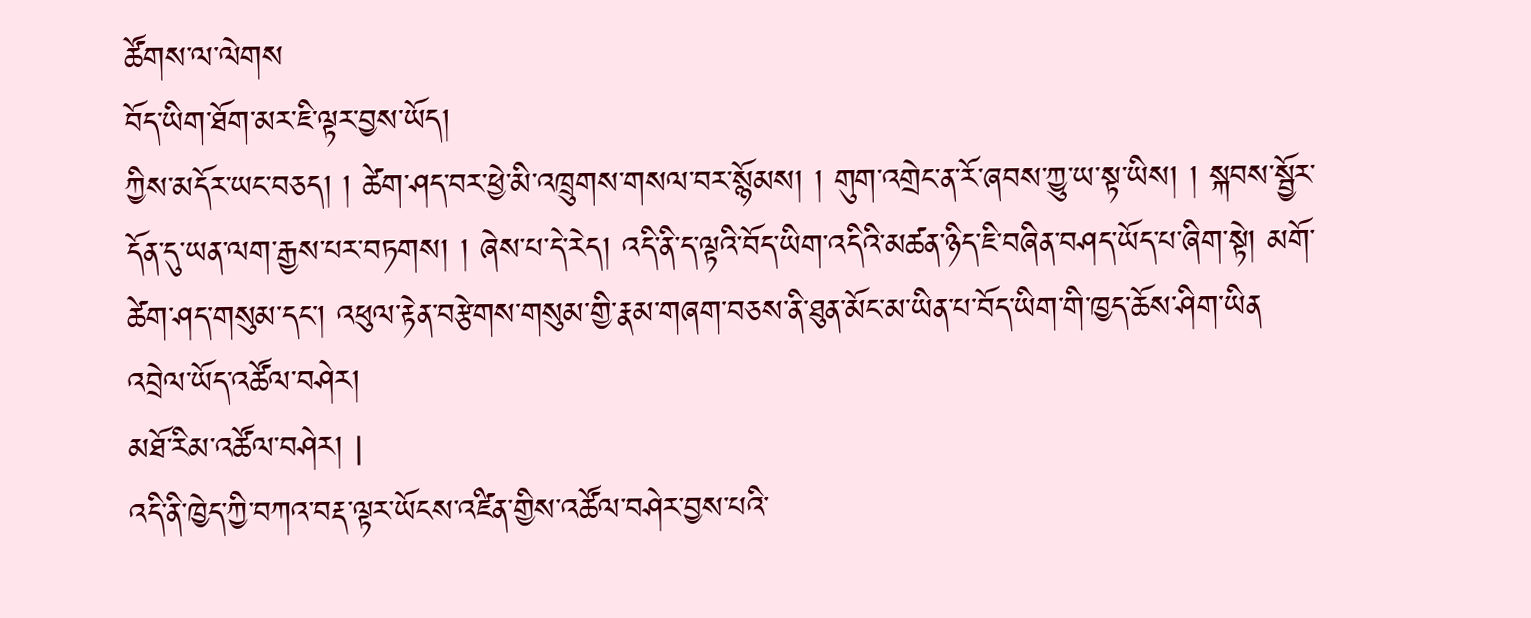ཚོགས་ལ་ལེགས
བོད་ཡིག་ཐོག་མར་ཇི་ལྟར་བྱས་ཡོད།
ཀྱིས་མདོར་ཡང་བཅད། ། ཚེག་ཤད་བར་ཕྱེ་མི་འཁྲུགས་གསལ་བར་སྙོམས། ། གུག་འགྲེང་ན་རོ་ཞབས་ཀྱུ་ཡ་སྟ་ཡིས། ། སྐབས་སྦྱོར་དོན་དུ་ཡན་ལག་རྒྱས་པར་བཏགས། ། ཞེས་པ་དེ་རེད། འདི་ནི་ད་ལྟའི་བོད་ཡིག་འདིའི་མཚན་ཉིད་ཇི་བཞིན་བཤད་ཡོད་པ་ཞིག་སྟེ། མགོ་ཚེག་ཤད་གསུམ་དང་། འཕུལ་རྟེན་བརྩེགས་གསུམ་གྱི་རྣམ་གཞག་བཅས་ནི་ཐུན་མོང་མ་ཡིན་པ་བོད་ཡིག་གི་ཁྱད་ཆོས་ཤིག་ཡིན
འབྲེལ་ཡོད་འཚོལ་བཤེར།
མཐོ་རིམ་འཚོལ་བཤེར། |
འདི་ནི་ཁྱེད་ཀྱི་བཀའ་བརྡ་ལྟར་ཡོངས་འཛིན་གྱིས་འཚོལ་བཤེར་བྱས་པའི་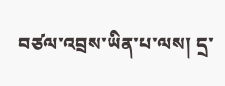བཙལ་འབྲས་ཡིན་པ་ལས། དྲ་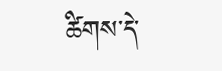ཚིགས་དེ་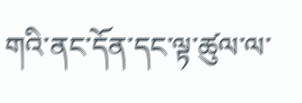གའི་ནང་དོན་དང་ལྟ་ཚུལ་ལ་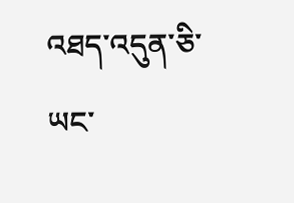འཐད་འདུན་ཅི་ཡང་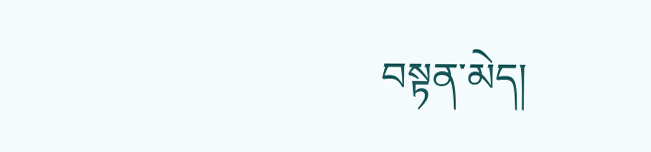བསྟན་མེད།